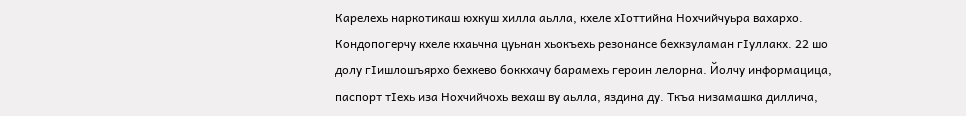Карелехь наркотикаш юхкуш хилла аьлла, кхеле хIоттийна Нохчийчуьра вахархо. Кондопогерчу кхеле кхаьчна цуьнан хьокъехь резонансе бехкзуламан гIуллакх. 22 шо долу гIишлошъярхо бехкево боккхачу барамехь героин лелорна. Йолчу информацица, паспорт тIехь иза Нохчийчохь вехаш ву аьлла, яздина ду. Ткъа низамашка диллича,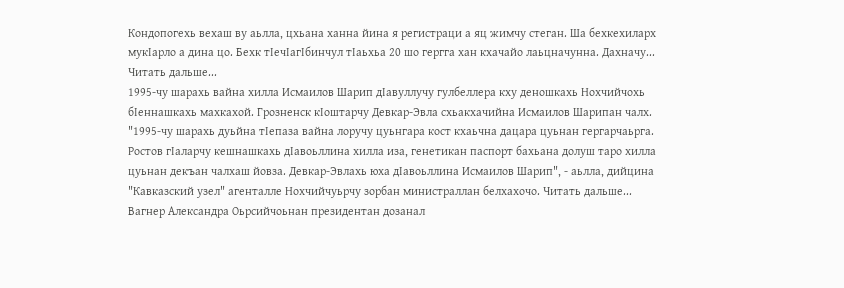Кондопогехь вехаш ву аьлла, цхьана ханна йина я регистраци а яц жимчу стеган. Ша бехкехиларх мукIарло а дина цо. Бехк тIечIагIбинчул тIаьхьа 20 шо гергга хан кхачайо лаьцначунна. Дахначу... Читать дальше...
1995-чу шарахь вайна хилла Исмаилов Шарип дIавуллучу гулбеллера кху деношкахь Нохчийчохь бIеннашкахь махкахой. Грозненск кIоштарчу Девкар-Эвла схьакхачийна Исмаилов Шарипан чалх. "1995-чу шарахь дуьйна тIепаза вайна лоручу цуьнгара кост кхаьчна дацара цуьнан гергарчаьрга. Ростов гIаларчу кешнашкахь дIавоьллина хилла иза, генетикан паспорт бахьана долуш таро хилла цуьнан декъан чалхаш йовза. Девкар-Эвлахь юха дIавоьллина Исмаилов Шарип", - аьлла, дийцина "Кавказский узел" агенталле Нохчийчуьрчу зорбан министраллан белхахочо. Читать дальше...
Вагнер Александра Оьрсийчоьнан президентан дозанал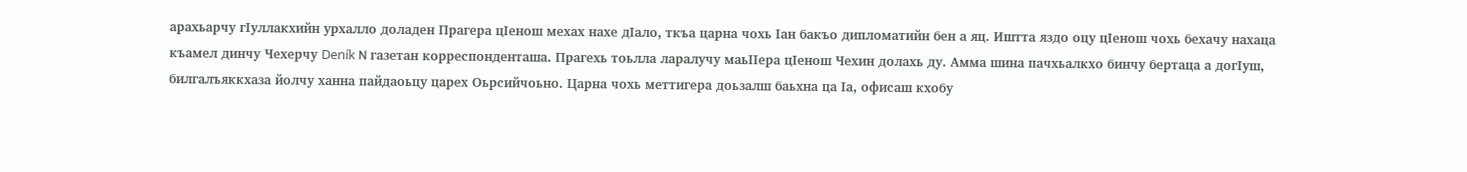арахьарчу гIуллакхийн урхалло доладен Прагера цIенош мехах нахе дIало, ткъа царна чохь Iан бакъо дипломатийн бен а яц. Иштта яздо оцу цIенош чохь бехачу нахаца къамел динчу Чехерчу Deník N газетан корреспонденташа. Прагехь тоьлла ларалучу маьIIера цIенош Чехин долахь ду. Амма шина пачхьалкхо бинчу бертаца а догIуш, билгалъяккхаза йолчу ханна пайдаоьцу царех Оьрсийчоьно. Царна чохь меттигера доьзалш баьхна ца Iа, офисаш кхобу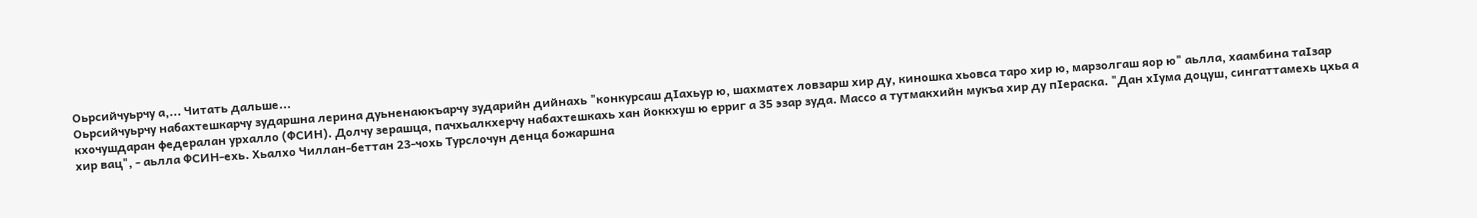Оьрсийчуьрчу а,... Читать дальше...
Оьрсийчуьрчу набахтешкарчу зударшна лерина дуьненаюкъарчу зударийн дийнахь "конкурсаш дIахьур ю, шахматех ловзарш хир ду, киношка хьовса таро хир ю, марзолгаш яор ю" аьлла, хаамбина таIзар кхочушдаран федералан урхалло (ФСИН). Долчу зерашца, пачхьалкхерчу набахтешкахь хан йоккхуш ю ерриг а 35 эзар зуда. Массо а тутмакхийн мукъа хир ду пIераска. "Дан хIума доцуш, сингаттамехь цхьа а хир вац", - аьлла ФСИН-ехь. Хьалхо Чиллан-беттан 23-чохь Турслочун денца божаршна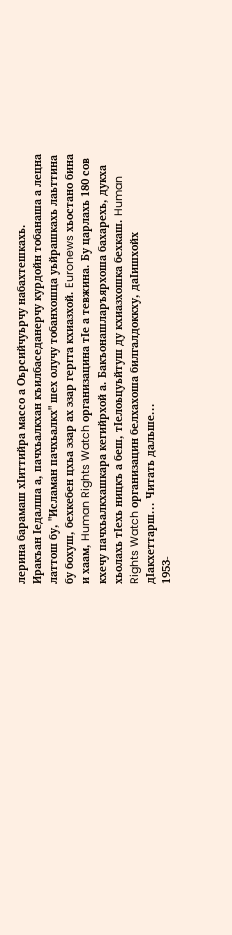лерина барамаш хIиттийра массо а Оьрсийчуьрчу набахтешкахь.
Иракъан Iедалша а, пачхьалкхан къилбаседанерчу курдойн тобанаша а лецна латтош бу, "Исламан пачхьалкх" шех олучу тобанхошца уьйрашкахь лаьттина бу бохуш, бехкебен цхьа эзар ах эзар гергга кхиазхой. Euronews хьостано бина и хаам, Human Rights Watch организацина тIе а тевжина. Бу царлахь 180 сов кхечу пачхьалкхашкара кегийрхой а. Бакъонашларъярхоша бахарехь, дукха хьолахь тIехь ницкъ а беш, тIелоьцуьйтуш ду кхиазхошка бехкаш. Human Rights Watch организацин белхахоша билгалдоккху, даIишхойх дIакхеттарш... Читать дальше...
1953-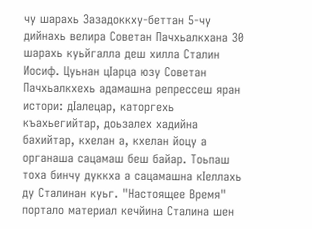чу шарахь Зазадоккху-беттан 5-чу дийнахь велира Советан Пачхьалкхана 30 шарахь куьйгалла деш хилла Сталин Иосиф. Цуьнан цIарца юзу Советан Пачхьалкхехь адамашна репрессеш яран истори: дIалецар, каторгехь къахьегийтар, доьзалех хадийна бахийтар, кхелан а, кхелан йоцу а органаша сацамаш беш байар. Тоьпаш тоха бинчу дуккха а сацамашна кIеллахь ду Сталинан куьг. "Настоящее Время" портало материал кечйина Сталина шен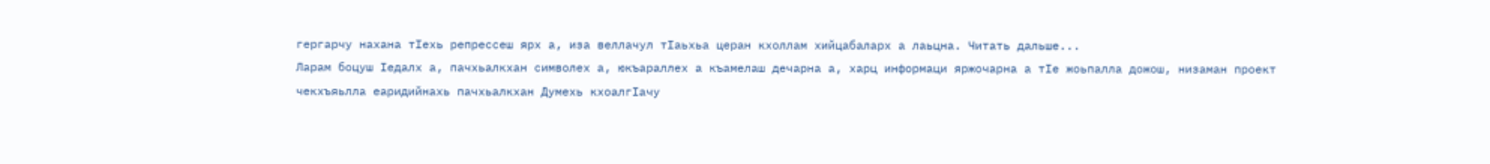гергарчу нахана тIехь репрессеш ярх а, иза веллачул тIаьхьа церан кхоллам хийцабаларх а лаьцна. Читать дальше...
Ларам боцуш Iедалх а, пачхьалкхан символех а, юкъараллех а къамелаш дечарна а, харц информаци яржочарна а тIе жоьпалла дожош, низаман проект чекхъяьлла еаридийнахь пачхьалкхан Думехь кхоалгIачу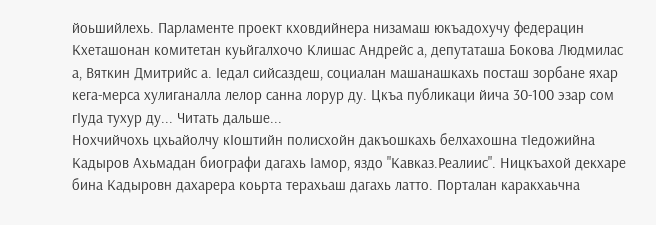йоьшийлехь. Парламенте проект кховдийнера низамаш юкъадохучу федерацин Кхеташонан комитетан куьйгалхочо Клишас Андрейс а, депутаташа Бокова Людмилас а, Вяткин Дмитрийс а. Iедал сийсаздеш, социалан машанашкахь посташ зорбане яхар кега-мерса хулиганалла лелор санна лорур ду. Цкъа публикаци йича 30-100 эзар сом гIуда тухур ду... Читать дальше...
Нохчийчохь цхьайолчу кIоштийн полисхойн дакъошкахь белхахошна тIедожийна Кадыров Ахьмадан биографи дагахь Iамор, яздо "Кавказ.Реалиис". Ницкъахой декхаре бина Кадыровн дахарера коьрта терахьаш дагахь латто. Порталан каракхаьчна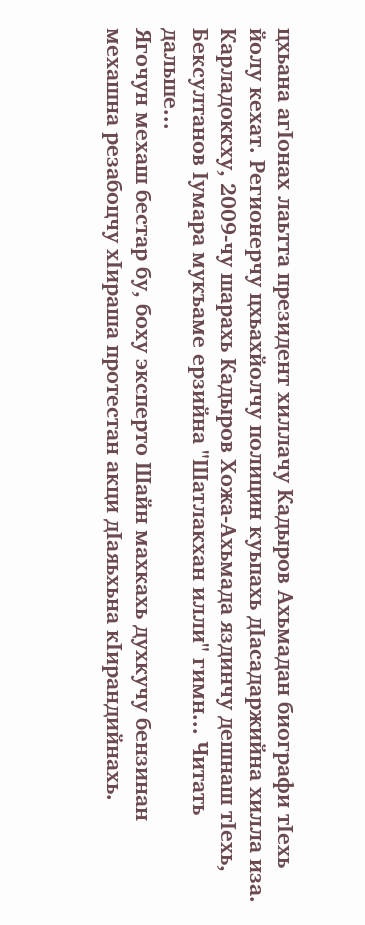цхьана агIонах лаьтта президент хиллачу Кадыров Ахьмадан биографи тIехь йолу кехат. Регионерчу цхьахйолчу полицин куьпахь дIасадаржийна хилла иза. Карладоккху, 2009-чу шарахь Кадыров Хожа-Ахьмада яздинчу дешнаш тIехь, Бексултанов Iумара мукъаме ерзийна "Шатлакхан илли" гимн... Читать дальше...
Ягочун мехаш бестар бу, боху эксперто Шайн махкахь духкучу бензинан мехашна резабоцчу хIираша протестан акци дIаяьхьна кIирандийнахь.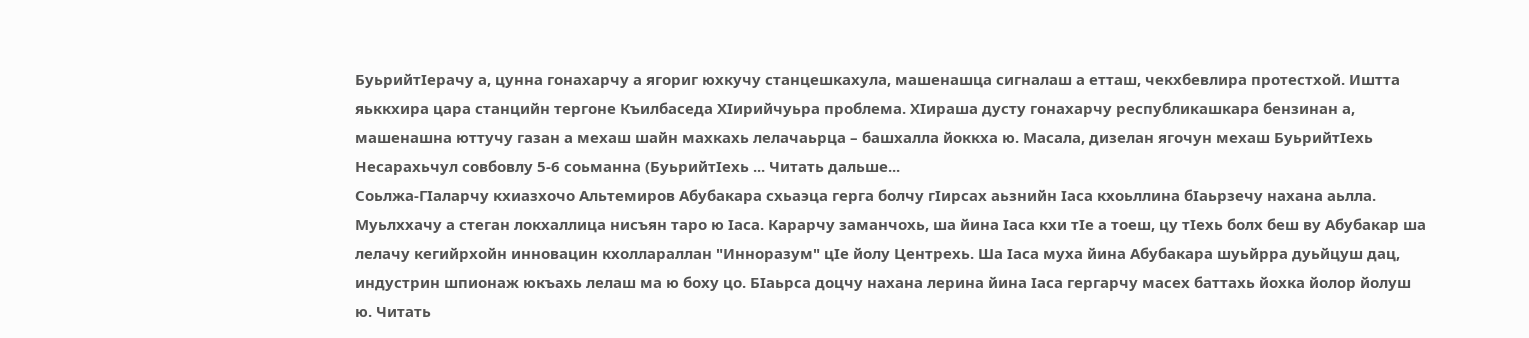БуьрийтIерачу а, цунна гонахарчу а ягориг юхкучу станцешкахула, машенашца сигналаш а етташ, чекхбевлира протестхой. Иштта яьккхира цара станцийн тергоне Къилбаседа ХIирийчуьра проблема. ХIираша дусту гонахарчу республикашкара бензинан а, машенашна юттучу газан а мехаш шайн махкахь лелачаьрца – башхалла йоккха ю. Масала, дизелан ягочун мехаш БуьрийтIехь Несарахьчул совбовлу 5-6 соьманна (БуьрийтIехь ... Читать дальше...
Соьлжа-ГIаларчу кхиазхочо Альтемиров Абубакара схьаэца герга болчу гIирсах аьзнийн Iаса кхоьллина бIаьрзечу нахана аьлла. Муьлххачу а стеган локхаллица нисъян таро ю Iаса. Карарчу заманчохь, ша йина Iаса кхи тIе а тоеш, цу тIехь болх беш ву Абубакар ша лелачу кегийрхойн инновацин кхоллараллан "Инноразум" цIе йолу Центрехь. Ша Iаса муха йина Абубакара шуьйрра дуьйцуш дац, индустрин шпионаж юкъахь лелаш ма ю боху цо. БIаьрса доцчу нахана лерина йина Iаса гергарчу масех баттахь йохка йолор йолуш ю. Читать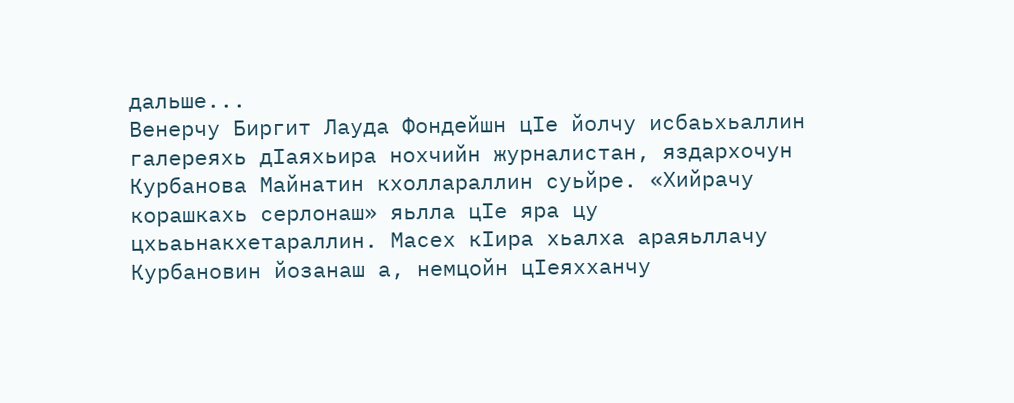дальше...
Венерчу Биргит Лауда Фондейшн цIе йолчу исбаьхьаллин галереяхь дIаяхьира нохчийн журналистан, яздархочун Курбанова Майнатин кхоллараллин суьйре. «Хийрачу корашкахь серлонаш» яьлла цIе яра цу цхьаьнакхетараллин. Масех кIира хьалха араяьллачу Курбановин йозанаш а, немцойн цIеяхханчу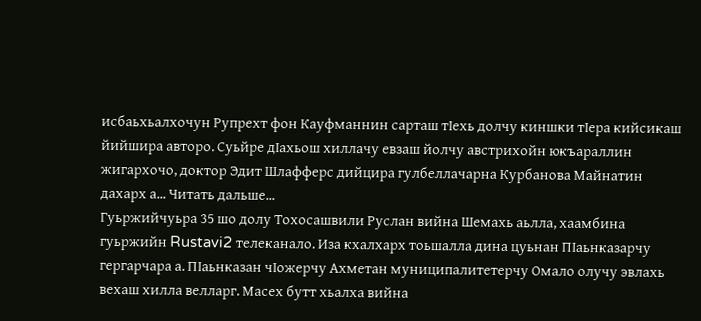исбаьхьалхочун Рупрехт фон Кауфманнин сарташ тIехь долчу киншки тIера кийсикаш йийшира авторо. Суьйре дIахьош хиллачу евзаш йолчу австрихойн юкъараллин жигархочо, доктор Эдит Шлафферс дийцира гулбеллачарна Курбанова Майнатин дахарх а... Читать дальше...
Гуьржийчуьра 35 шо долу Тохосашвили Руслан вийна Шемахь аьлла, хаамбина гуьржийн Rustavi2 телеканало. Иза кхалхарх тоьшалла дина цуьнан ПIаьнказарчу гергарчара а. ПIаьнказан чIожерчу Ахметан муниципалитетерчу Омало олучу эвлахь вехаш хилла велларг. Масех бутт хьалха вийна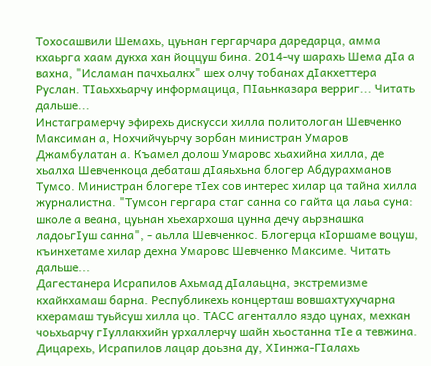Тохосашвили Шемахь, цуьнан гергарчара даредарца, амма кхаьрга хаам дукха хан йоццуш бина. 2014-чу шарахь Шема дIа а вахна, "Исламан пачхьалкх" шех олчу тобанах дIакхеттера Руслан. ТIаьххьарчу информацица, ПIаьнказара верриг... Читать дальше...
Инстаграмерчу эфирехь дискусси хилла политологан Шевченко Максиман а, Нохчийчуьрчу зорбан министран Умаров Джамбулатан а. Къамел долош Умаровс хьахийна хилла, де хьалха Шевченкоца дебаташ дIаяьхьна блогер Абдурахманов Тумсо. Министран блогере тIех сов интерес хилар ца тайна хилла журналистна. "Тумсон гергара стаг санна со гайта ца лаьа суна: школе а веана, цуьнан хьехархоша цунна дечу аьрзнашка ладоьгIуш санна", - аьлла Шевченкос. Блогерца кIоршаме воцуш, къинхетаме хилар дехна Умаровс Шевченко Максиме. Читать дальше...
Дагестанера Исрапилов Ахьмад дIалаьцна, экстремизме кхайкхамаш барна. Республикехь концерташ вовшахтухучарна кхерамаш туьйсуш хилла цо. ТАСС агенталло яздо цунах, мехкан чоьхьарчу гIуллакхийн урхаллерчу шайн хьостанна тIе а тевжина. Дицарехь, Исрапилов лацар доьзна ду, ХIинжа-ГIалахь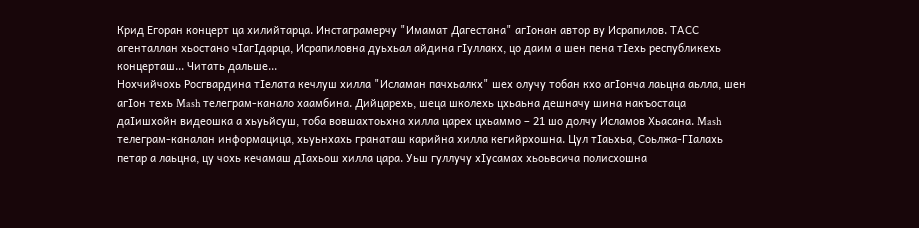Крид Егоран концерт ца хилийтарца. Инстаграмерчу "Имамат Дагестана" агIонан автор ву Исрапилов. ТАСС агенталлан хьостано чIагIдарца, Исрапиловна дуьхьал айдина гIуллакх, цо даим а шен пена тIехь республикехь концерташ... Читать дальше...
Нохчийчохь Росгвардина тIелата кечлуш хилла "Исламан пачхьалкх" шех олучу тобан кхо агIонча лаьцна аьлла, шен агIон техь Mash телеграм-канало хаамбина. Дийцарехь, шеца школехь цхьаьна дешначу шина накъостаца даIишхойн видеошка а хьуьйсуш, тоба вовшахтоьхна хилла царех цхьаммо – 21 шо долчу Исламов Хьасана. Mash телеграм-каналан информацица, хьуьнхахь гранаташ карийна хилла кегийрхошна. Цул тIаьхьа, Соьлжа-ГIалахь петар а лаьцна, цу чохь кечамаш дIахьош хилла цара. Уьш гуллучу хIусамах хьоьвсича полисхошна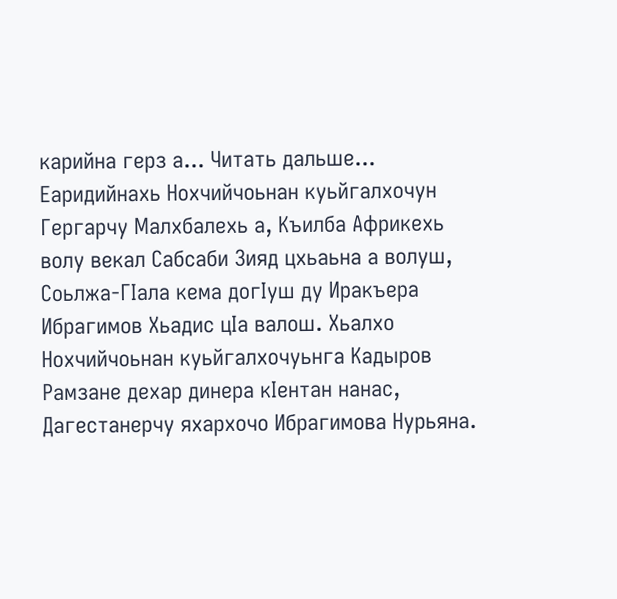карийна герз а... Читать дальше...
Еаридийнахь Нохчийчоьнан куьйгалхочун Гергарчу Малхбалехь а, Къилба Африкехь волу векал Сабсаби Зияд цхьаьна а волуш, Соьлжа-ГIала кема догIуш ду Иракъера Ибрагимов Хьадис цIа валош. Хьалхо Нохчийчоьнан куьйгалхочуьнга Кадыров Рамзане дехар динера кIентан нанас, Дагестанерчу яхархочо Ибрагимова Нурьяна.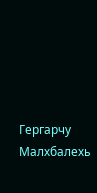Гергарчу Малхбалехь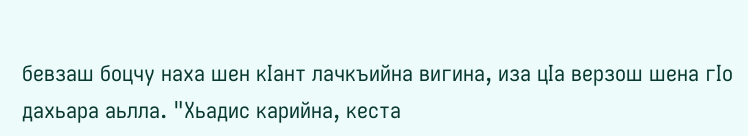бевзаш боцчу наха шен кIант лачкъийна вигина, иза цIа верзош шена гIо дахьара аьлла. "Хьадис карийна, кеста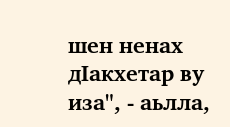шен ненах дIакхетар ву иза", - аьлла,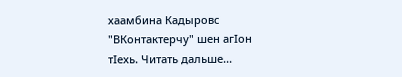хаамбина Кадыровс "ВКонтактерчу" шен агIон тIехь. Читать дальше...